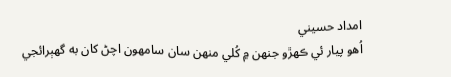امداد حسيني
اُهو پيار ئي ڪهڙو جنهن ۾ کُلي منهن سان سامهون اچڻ کان به گهٻرائجي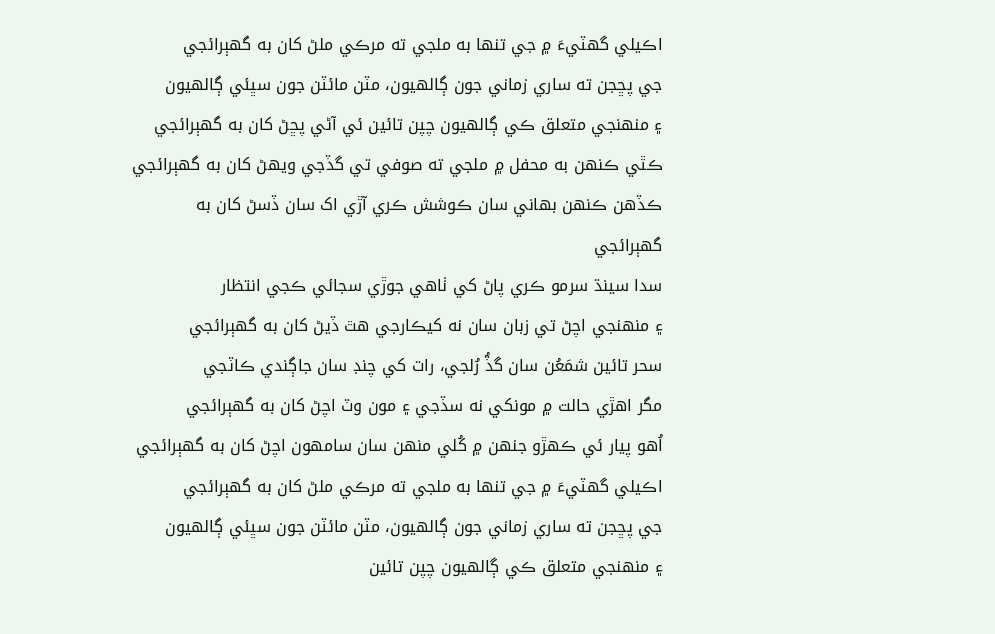اڪيلي گهٽيءَ ۾ جي تنها به ملجي ته مرڪي ملڻ کان به گهٻرائجي
جي پڇجن ته ساري زماني جون ڳالهيون، مٽن مائٽن جون سڀئي ڳالهيون
۽ منهنجي متعلق ڪي ڳالهيون چپن تائين ئي آڻي پڇڻ کان به گهٻرائجي
ڪٿي ڪنهن به محفل ۾ ملجي ته صوفي تي گڏجي ويهڻ کان به گهٻرائجي
ڪڏهن ڪنهن بهاني سان ڪوشش ڪري آڙي اک سان ڏسڻ کان به گهٻرائجي
سدا سينڌ سرمو ڪري پاڻ کي ٺاهي جوڙي سجائي ڪجي انتظار
۽ منهنجي اچڻ تي زبان سان نه کيڪارجي هٿ ڏيڻ کان به گهٻرائجي
سحر تائين شمَعُن سان گڏُ رُلجي، رات کي چنڊ سان جاڳندي ڪاٽجي
مگر اهڙي حالت ۾ مونکي نه سڏجي ۽ مون وٽ اچڻ کان به گهٻرائجي
اُهو پيار ئي ڪهڙو جنهن ۾ کُلي منهن سان سامهون اچڻ کان به گهٻرائجي
اڪيلي گهٽيءَ ۾ جي تنها به ملجي ته مرڪي ملڻ کان به گهٻرائجي
جي پڇجن ته ساري زماني جون ڳالهيون، مٽن مائٽن جون سڀئي ڳالهيون
۽ منهنجي متعلق ڪي ڳالهيون چپن تائين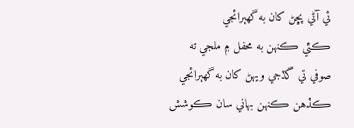ئي آڻي پڇڻ کان به گهٻرائجي
ڪٿي ڪنهن به محفل ۾ ملجي ته صوفي تي گڏجي ويهڻ کان به گهٻرائجي
ڪڏهن ڪنهن بهاني سان ڪوشش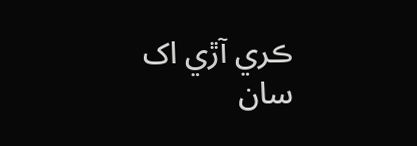ڪري آڙي اک سان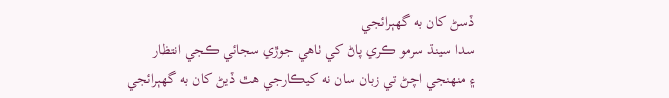ڏسڻ کان به گهٻرائجي
سدا سينڌ سرمو ڪري پاڻ کي ٺاهي جوڙي سجائي ڪجي انتظار
۽ منهنجي اچڻ تي زبان سان نه کيڪارجي هٿ ڏيڻ کان به گهٻرائجي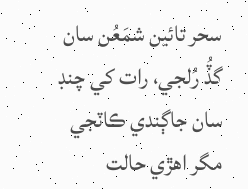سحر تائين شمَعُن سان گڏُ رُلجي، رات کي چنڊ سان جاڳندي ڪاٽجي
مگر اهڙي حالت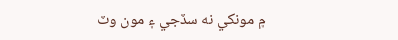۾ مونکي نه سڏجي ۽ مون وٽ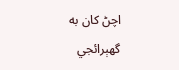اچڻ کان به گهٻرائجي